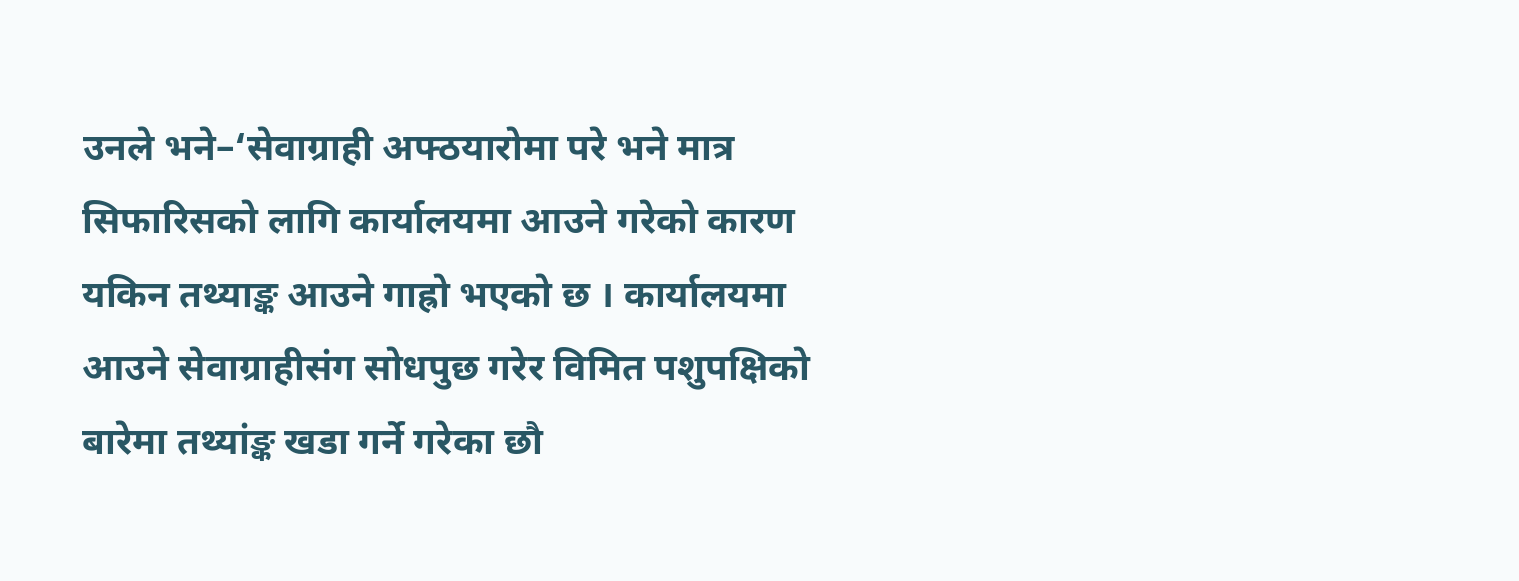उनले भने–‘सेवाग्राही अफ्ठयारोमा परे भने मात्र सिफारिसको लागि कार्यालयमा आउने गरेको कारण यकिन तथ्याङ्क आउने गाह्रो भएको छ । कार्यालयमा आउने सेवाग्राहीसंग सोधपुछ गरेर विमित पशुपक्षिको बारेमा तथ्यांङ्क खडा गर्ने गरेका छौ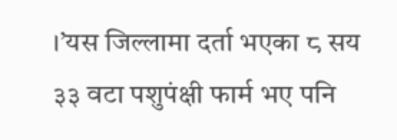।’यस जिल्लामा दर्ता भएका ८ सय ३३ वटा पशुपंक्षी फार्म भए पनि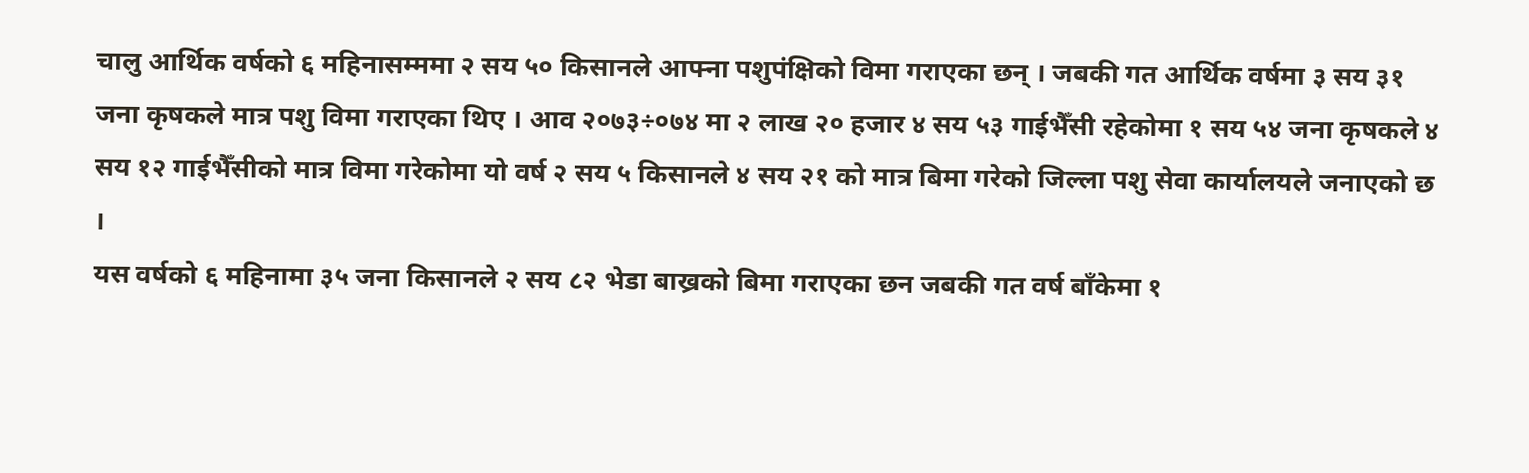चालु आर्थिक वर्षको ६ महिनासम्ममा २ सय ५० किसानले आफ्ना पशुपंक्षिको विमा गराएका छन् । जबकी गत आर्थिक वर्षमा ३ सय ३१ जना कृषकले मात्र पशु विमा गराएका थिए । आव २०७३÷०७४ मा २ लाख २० हजार ४ सय ५३ गाईभैँसी रहेकोमा १ सय ५४ जना कृषकले ४ सय १२ गाईभैँसीको मात्र विमा गरेकोमा यो वर्ष २ सय ५ किसानले ४ सय २१ को मात्र बिमा गरेको जिल्ला पशु सेवा कार्यालयले जनाएको छ ।
यस वर्षको ६ महिनामा ३५ जना किसानले २ सय ८२ भेडा बाख्रको बिमा गराएका छन जबकी गत वर्ष बाँकेमा १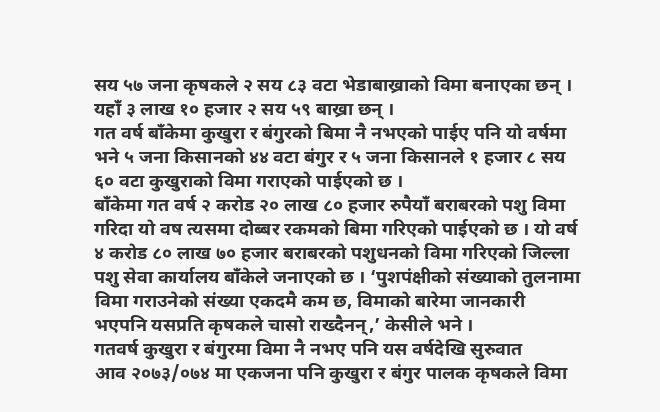सय ५७ जना कृषकले २ सय ८३ वटा भेडाबाख्राको विमा बनाएका छन् । यहाँ ३ लाख १० हजार २ सय ५९ बाख्रा छन् ।
गत वर्ष बाँकेमा कुखुरा र बंगुरको बिमा नै नभएको पाईए पनि यो वर्षमा भने ५ जना किसानको ४४ वटा बंगुर र ५ जना किसानले १ हजार ८ सय ६० वटा कुखुराको विमा गराएको पाईएको छ ।
बाँकेमा गत वर्ष २ करोड २० लाख ८० हजार रुपैयाँ बराबरको पशु विमा गरिदा यो वष त्यसमा दोब्बर रकमको बिमा गरिएको पाईएको छ । यो वर्ष ४ करोड ८० लाख ७० हजार बराबरको पशुधनको विमा गरिएको जिल्ला पशु सेवा कार्यालय बाँकेले जनाएको छ । ‘पुशपंक्षीको संख्याको तुलनामा विमा गराउनेको संख्या एकदमै कम छ, विमाको बारेमा जानकारी भएपनि यसप्रति कृषकले चासो राख्दैनन्,’ केसीले भने ।
गतवर्ष कुखुरा र बंगुरमा विमा नै नभए पनि यस वर्षदेखि सुरुवात
आव २०७३/०७४ मा एकजना पनि कुखुरा र बंगुर पालक कृषकले विमा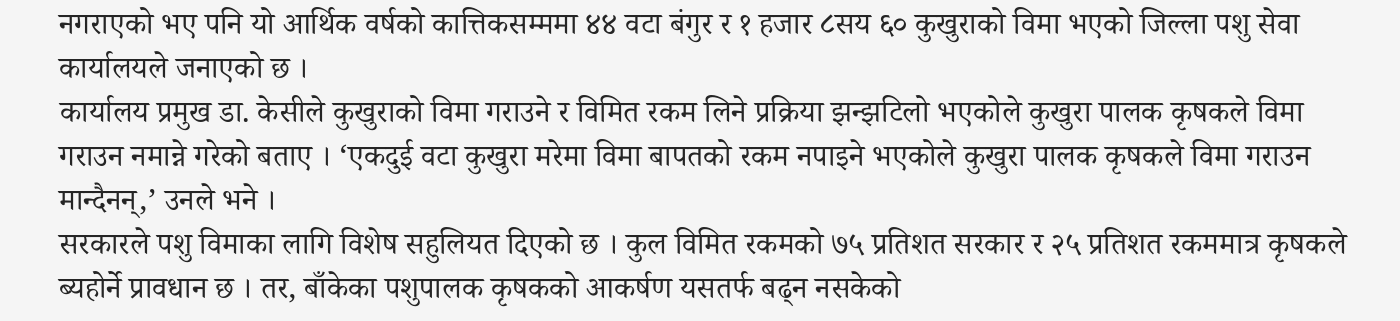नगराएको भए पनि यो आर्थिक वर्षको कात्तिकसम्ममा ४४ वटा बंगुर र १ हजार ८सय ६० कुखुराको विमा भएको जिल्ला पशु सेवा कार्यालयले जनाएको छ ।
कार्यालय प्रमुख डा. केसीले कुखुराको विमा गराउने र विमित रकम लिने प्रक्रिया झन्झटिलो भएकोले कुखुरा पालक कृषकले विमा गराउन नमान्ने गरेको बताए । ‘एकदुई वटा कुखुरा मरेमा विमा बापतको रकम नपाइने भएकोले कुखुरा पालक कृषकले विमा गराउन मान्दैनन्,’ उनले भने ।
सरकारले पशु विमाका लागि विशेष सहुलियत दिएको छ । कुल विमित रकमको ७५ प्रतिशत सरकार र २५ प्रतिशत रकममात्र कृषकले ब्यहोर्ने प्रावधान छ । तर, बाँकेका पशुपालक कृषकको आकर्षण यसतर्फ बढ्न नसकेको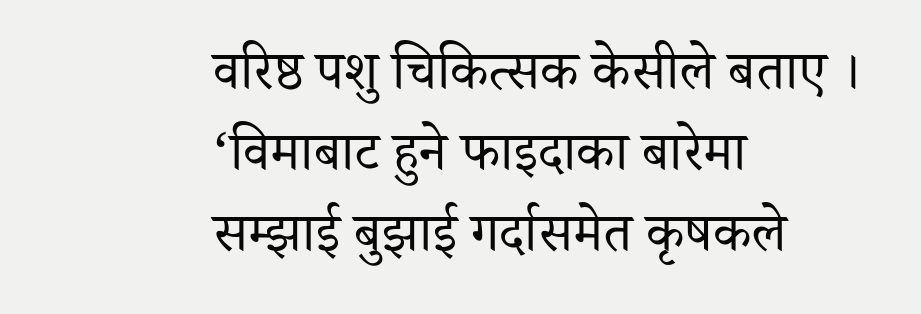वरिष्ठ पशु चिकित्सक केसीले बताए । ‘विमाबाट हुने फाइदाका बारेमा सम्झाई बुझाई गर्दासमेत कृषकले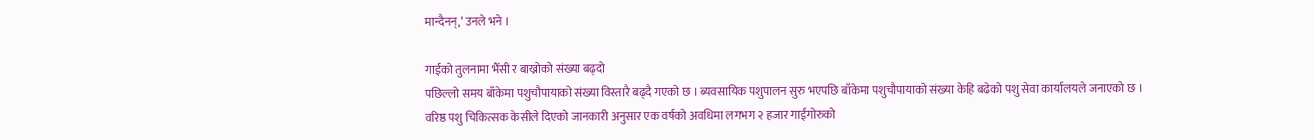मान्दैनन्,’ उनले भने ।

गाईको तुलनामा भैँसी र बाख्रोको संख्या बढ्दो
पछिल्लो समय बाँकेमा पशुचौपायाको संख्या विस्तारै बढ्दै गएको छ । ब्यवसायिक पशुपालन सुरु भएपछि बाँकेमा पशुचौपायाको संख्या केहि बढेको पशु सेवा कार्यालयले जनाएको छ ।
वरिष्ठ पशु चिकित्सक केसीले दिएको जानकारी अनुसार एक वर्षको अवधिमा लगभग २ हजार गाईगोरुको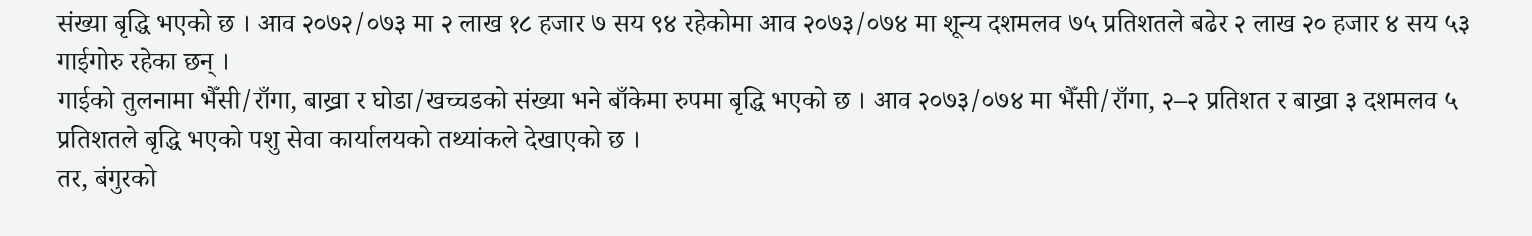संख्या बृद्धि भएको छ । आव २०७२/०७३ मा २ लाख १८ हजार ७ सय ९४ रहेकोमा आव २०७३/०७४ मा शून्य दशमलव ७५ प्रतिशतले बढेर २ लाख २० हजार ४ सय ५३ गाईगोरु रहेका छन् ।
गाईको तुलनामा भैँसी/राँगा, बाख्रा र घोडा/खच्चडको संख्या भने बाँकेमा रुपमा बृद्धि भएको छ । आव २०७३/०७४ मा भैँसी/राँगा, २–२ प्रतिशत र बाख्रा ३ दशमलव ५ प्रतिशतले बृद्धि भएको पशु सेवा कार्यालयको तथ्यांकले देखाएको छ ।
तर, बंगुरको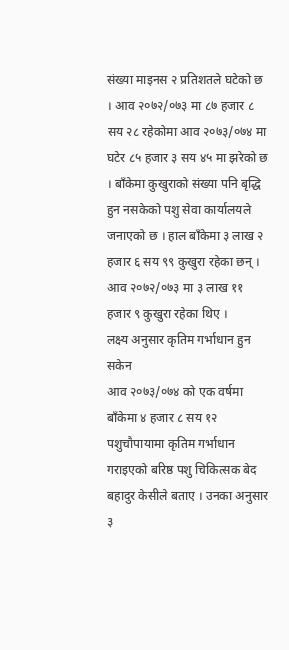संख्या माइनस २ प्रतिशतले घटेको छ । आव २०७२/०७३ मा ८७ हजार ८ सय २८ रहेकोमा आव २०७३/०७४ मा घटेर ८५ हजार ३ सय ४५ मा झरेको छ । बाँकेमा कुखुराको संख्या पनि बृद्धि हुन नसकेको पशु सेवा कार्यालयले जनाएको छ । हाल बाँकेमा ३ लाख २ हजार ६ सय ९९ कुखुरा रहेका छन् । आव २०७२/०७३ मा ३ लाख ११ हजार ९ कुखुरा रहेका थिए ।
लक्ष्य अनुसार कृतिम गर्भाधान हुन सकेन
आव २०७३/०७४ को एक वर्षमा बाँकेमा ४ हजार ८ सय १२ पशुचौपायामा कृतिम गर्भाधान गराइएको बरिष्ठ पशु चिकित्सक बेद बहादुर केसीले बताए । उनका अनुसार ३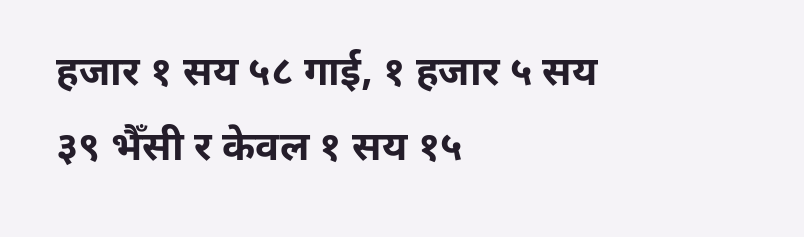हजार १ सय ५८ गाई, १ हजार ५ सय ३९ भैँसी र केवल १ सय १५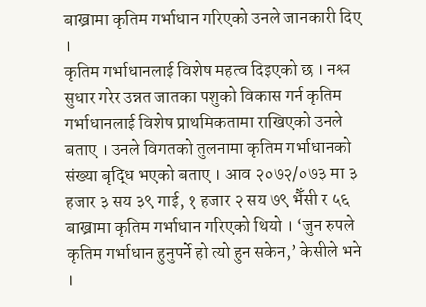बाख्रामा कृतिम गर्भाधान गरिएको उनले जानकारी दिए ।
कृतिम गर्भाधानलाई विशेष महत्व दिइएको छ । नश्ल सुधार गरेर उन्नत जातका पशुको विकास गर्न कृतिम गर्भाधानलाई विशेष प्राथमिकतामा राखिएको उनले बताए । उनले विगतको तुलनामा कृतिम गर्भाधानको संख्या बृद्धि भएको बताए । आव २०७२/०७३ मा ३ हजार ३ सय ३९ गाई, १ हजार २ सय ७९ भैँसी र ५६ बाख्रामा कृतिम गर्भाधान गरिएको थियो । ‘जुन रुपले कृतिम गर्भाधान हुनुपर्ने हो त्यो हुन सकेन,’ केसीले भने ।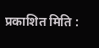प्रकाशित मिति :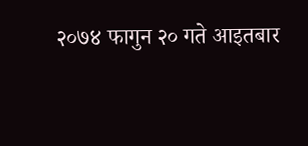२०७४ फागुन २० गते आइतबार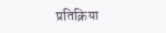प्रतिक्रिया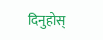दिनुहोस्